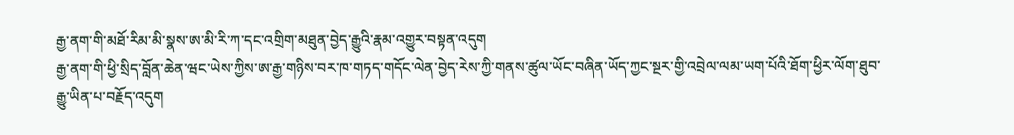རྒྱ་ནག་གི་མཐོ་རིམ་མི་སྣས་ཨ་མི་རི་ཀ་དང་འགྲིག་མཐུན་བྱེད་རྒྱུའི་རྣམ་འགྱུར་བསྟན་འདུག
རྒྱ་ནག་གི་ཕྱི་སྲིད་བློན་ཆེན་ཝང་ཡེས་ཀྱིས་ཨ་རྒྱ་གཉིས་བར་ཁ་གཏད་གདོང་ལེན་བྱེད་རེས་ཀྱི་གནས་ཚུལ་ཡོང་བཞིན་ཡོད་ཀྱང་སྔར་གྱི་འབྲེལ་ལམ་ཡག་པོའི་ཐོག་ཕྱིར་ལོག་ཐུབ་རྒྱུ་ཡིན་པ་བརྗོད་འདུག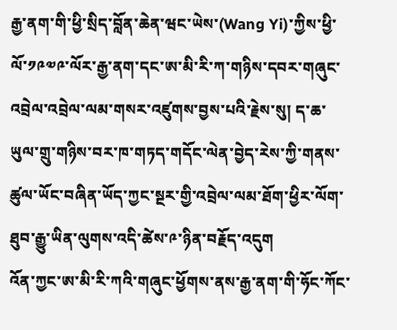རྒྱ་ནག་གི་ཕྱི་སྲིད་བློན་ཆེན་ཝང་ཡེས་(Wang Yi)་ཀྱིས་ཕྱི་ལོ་༡༩༧༩་ལོར་རྒྱ་ནག་དང་ཨ་མི་རི་ཀ་གཉིས་དབར་གཞུང་འབྲེལ་འབྲེལ་ལམ་གསར་འཛུགས་བྱས་པའི་རྗེས་སུ། ད་ཆ་ཡུལ་གྲུ་གཉིས་བར་ཁ་གཏད་གདོང་ལེན་བྱེད་རེས་ཀྱི་གནས་ཚུལ་ཡོང་བཞིན་ཡོད་ཀྱང་སྔར་གྱི་འབྲེལ་ལམ་ཐོག་ཕྱིར་ལོག་ཐུབ་རྒྱུ་ཡིན་ལུགས་འདི་ཚེས་༩་ཉིན་བརྗོད་འདུག
འོན་ཀྱང་ཨ་མི་རི་ཀའི་གཞུང་ཕྱོགས་ནས་རྒྱ་ནག་གི་ཧོང་ཀོང་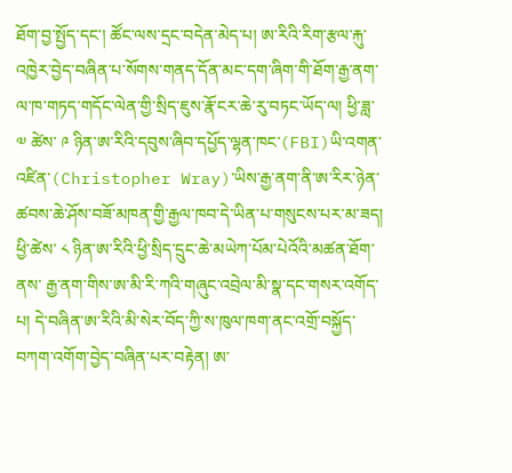ཐོག་བྱ་སྤྱོད་དང་། ཚོང་ལས་དྲང་བདེན་མེད་པ། ཨ་རིའི་རིག་རྩལ་རྐུ་འཁྱེར་བྱེད་བཞིན་པ་སོགས་གནད་དོན་མང་དག་ཞིག་གི་ཐོག་རྒྱ་ནག་ལ་ཁ་གཏད་གདོང་ལེན་གྱི་སྲིད་ཇུས་རྣོ་ངར་ཆེ་རུ་བཏང་ཡོད་ལ། ཕྱི་ཟླ་ ༧ ཚེས་ ༩ ཉིན་ཨ་རིའི་དབུས་ཞིབ་དཔྱོད་ལྷན་ཁང་(FBI)ཡི་འགན་འཛིན་(Christopher Wray)་ཡིས་རྒྱ་ནག་ནི་ཨ་རིར་ཉེན་ཚབས་ཆེ་ཤོས་བཟོ་མཁན་གྱི་རྒྱལ་ཁབ་དེ་ཡིན་པ་གསུངས་པར་མ་ཟད། ཕྱི་ཚེས་ ༨ ཉིན་ཨ་རིའི་ཕྱི་སྲིད་དྲུང་ཆེ་མཡེཀ་པོམ་པེའོའི་མཚན་ཐོག་ནས་ རྒྱ་ནག་གིས་ཨ་མི་རི་ཀའི་གཞུང་འབྲེལ་མི་སྣ་དང་གསར་འགོད་པ། དེ་བཞིན་ཨ་རིའི་མི་སེར་བོད་ཀྱི་ས་ཁུལ་ཁག་ནང་འགྲོ་བསྐྱོད་བཀག་འགོག་བྱེད་བཞིན་པར་བརྟེན། ཨ་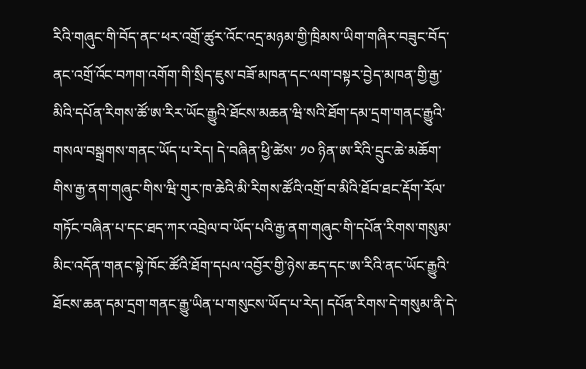རིའི་གཞུང་གི་བོད་ནང་ཕར་འགྲོ་ཚུར་འོང་འདྲ་མཉམ་གྱི་ཁྲིམས་ཡིག་གཞིར་བཟུང་བོད་ནང་འགྲོ་འོང་བཀག་འགོག་གི་སྲིད་ཇུས་བཟོ་མཁན་དང་ལག་བསྟར་བྱེད་མཁན་གྱི་རྒྱ་མིའི་དཔོན་རིགས་ཚོ་ཨ་རིར་ཡོང་རྒྱུའི་ཐོངས་མཆན་ཝི་སའི་ཐོག་དམ་དྲག་གནང་རྒྱུའི་གསལ་བསྒྲགས་གནང་ཡོད་པ་རེད། དེ་བཞིན་ཕྱི་ཚེས་ ༡༠ ཉིན་ཨ་རིའི་དྲུང་ཆེ་མཆོག་གིས་རྒྱ་ནག་གཞུང་གིས་ཝི་གུར་ཁ་ཆེའི་མི་རིགས་ཚོའི་འགྲོ་བ་མིའི་ཐོབ་ཐང་རྡོག་རོལ་གཏོང་བཞིན་པ་དང་ཐད་ཀར་འབྲེལ་བ་ཡོད་པའི་རྒྱ་ནག་གཞུང་གི་དཔོན་རིགས་གསུམ་མིང་འདོན་གནང་སྟེ་ཁོང་ཚོའི་ཐོག་དཔལ་འབྱོར་གྱི་ཉེས་ཆད་དང་ཨ་རིའི་ནང་ཡོང་རྒྱུའི་ཐོངས་ཆན་དམ་དྲག་གནང་རྒྱུ་ཡིན་པ་གསུངས་ཡོད་པ་རེད། དཔོན་རིགས་དེ་གསུམ་ནི་དེ་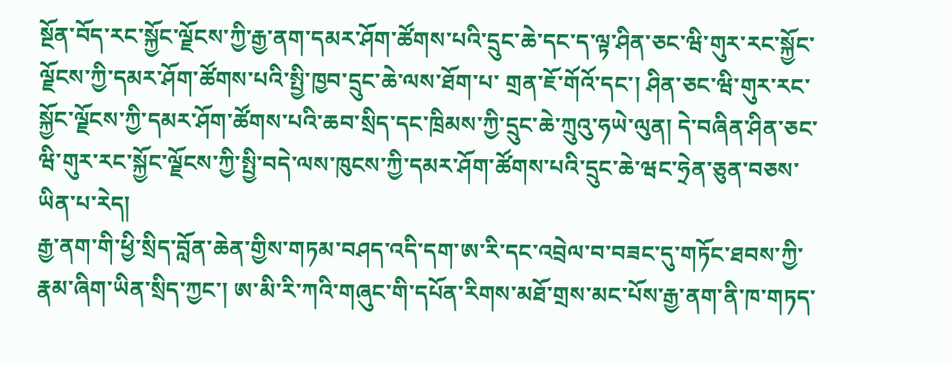སྔོན་བོད་རང་སྐྱོང་ལྗོངས་ཀྱི་རྒྱ་ནག་དམར་ཤོག་ཚོགས་པའི་དྲུང་ཆེ་དང་ད་ལྟ་ཤིན་ཅང་ཝི་གུར་རང་སྐྱོང་ལྗོངས་ཀྱི་དམར་ཤོག་ཚོགས་པའི་སྤྱི་ཁྱབ་དྲུང་ཆེ་ལས་ཐོག་པ་ གྲན་ཇོ་གོའོ་དང་། ཤིན་ཅང་ཝི་གུར་རང་སྐྱོང་ལྗོངས་ཀྱི་དམར་ཤོག་ཚོགས་པའི་ཆབ་སྲིད་དང་ཁྲིམས་ཀྱི་དྲུང་ཆེ་ཀྲུའུ་ཧཡེ་ལུན། དེ་བཞིན་ཤིན་ཅང་ཝི་གུར་རང་སྐྱོང་ལྗོངས་ཀྱི་སྤྱི་བདེ་ལས་ཁུངས་ཀྱི་དམར་ཤོག་ཚོགས་པའི་དྲུང་ཆེ་ཝང་ཧྲེན་ཅུན་བཅས་ཡིན་པ་རེད།
རྒྱ་ནག་གི་ཕྱི་སྲིད་བློན་ཆེན་གྱིས་གཏམ་བཤད་འདི་དག་ཨ་རི་དང་འབྲེལ་བ་བཟང་དུ་གཏོང་ཐབས་ཀྱི་རྣམ་ཞིག་ཡིན་སྲིད་ཀྱང་། ཨ་མི་རི་ཀའི་གཞུང་གི་དཔོན་རིགས་མཐོ་གྲས་མང་པོས་རྒྱ་ནག་ནི་ཁ་གཏད་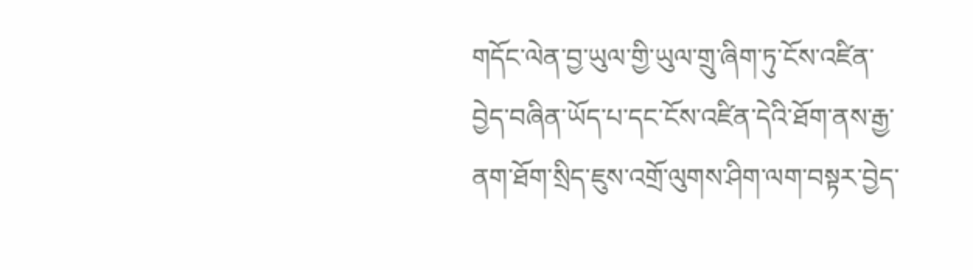གདོང་ལེན་བྱ་ཡུལ་གྱི་ཡུལ་གྲུ་ཞིག་ཏུ་ངོས་འཛིན་བྱེད་བཞིན་ཡོད་པ་དང་ངོས་འཛིན་དེའི་ཐོག་ནས་རྒྱ་ནག་ཐོག་སྲིད་ཇུས་འགྲོ་ལུགས་ཤིག་ལག་བསྟར་བྱེད་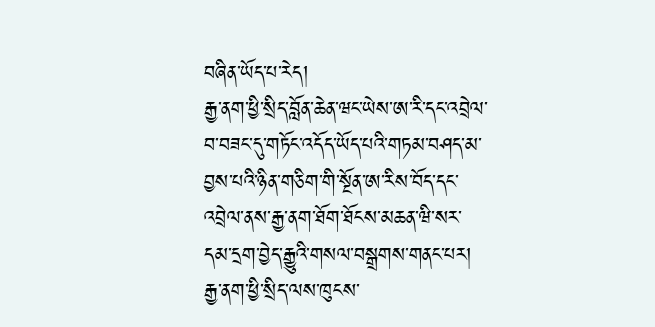བཞིན་ཡོད་པ་རེད།
རྒྱ་ནག་ཕྱི་སྲིད་བློན་ཆེན་ཝང་ཡེས་ཨ་རི་དང་འབྲེལ་བ་བཟང་དུ་གཏོང་འདོད་ཡོད་པའི་གཏམ་བཤད་མ་བྱས་པའི་ཉིན་གཅིག་གི་སྔོན་ཨ་རིས་བོད་དང་འབྲེལ་ནས་རྒྱ་ནག་ཐོག་ཐོངས་མཆན་ཝི་སར་དམ་དྲག་བྱེད་རྒྱུའི་གསལ་བསྒྲགས་གནང་པར། རྒྱ་ནག་ཕྱི་སྲིད་ལས་ཁུངས་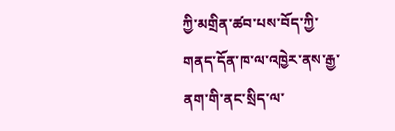ཀྱི་མགྲིན་ཚབ་པས་བོད་ཀྱི་གནད་དོན་ཁ་ལ་འཁྱེར་ནས་རྒྱ་ནག་གི་ནང་སྲིད་ལ་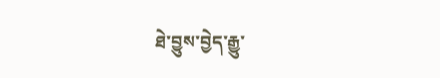ཐེ་བྱུས་བྱེད་རྒྱུ་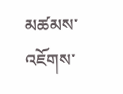མཚམས་འཇོགས་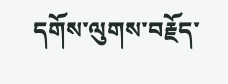དགོས་ལུགས་བརྗོད་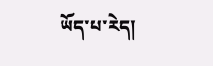ཡོད་པ་རེད།